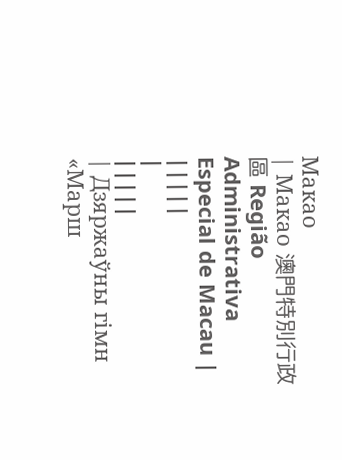Макао
| Макао 澳門特別行政區 Região Administrativa Especial de Macau |
|||||
|
|||||
| Дзяржаўны гімн «Марш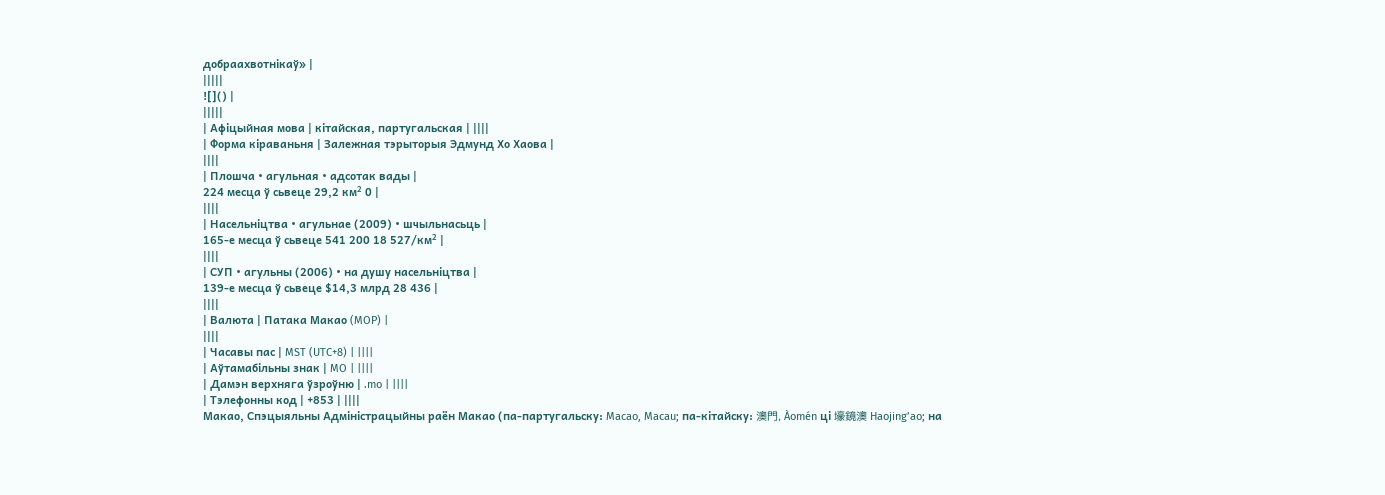добраахвотнікаў» |
|||||
![]() |
|||||
| Афіцыйная мова | кітайская, партугальская | ||||
| Форма кіраваньня | Залежная тэрыторыя Эдмунд Хо Хаова |
||||
| Плошча • агульная • адсотак вады |
224 месца ў сьвеце 29,2 км² 0 |
||||
| Насельніцтва • агульнае (2009) • шчыльнасьць |
165-е месца ў сьвеце 541 200 18 527/км² |
||||
| СУП • агульны (2006) • на душу насельніцтва |
139-е месца ў сьвеце $14,3 млрд 28 436 |
||||
| Валюта | Патака Макао (MOP) |
||||
| Часавы пас | MST (UTC+8) | ||||
| Аўтамабільны знак | MO | ||||
| Дамэн верхняга ўзроўню | .mo | ||||
| Тэлефонны код | +853 | ||||
Макао, Спэцыяльны Адміністрацыйны раён Макао (па-партугальску: Macao, Macau; па-кітайску: 澳門, Àomén ці 壕鏡澳 Haojing’ao; на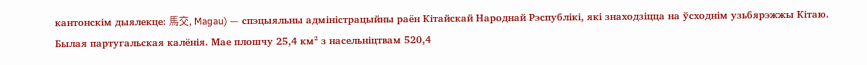кантонскім дыялекце: 馬交, Magau) — спэцыяльны адміністрацыйны раён Кітайскай Народнай Рэспублікі, які знаходзіцца на ўсходнім узьбярэжжы Кітаю. Былая партугальская калёнія. Мае плошчу 25,4 км² з насельніцтвам 520,4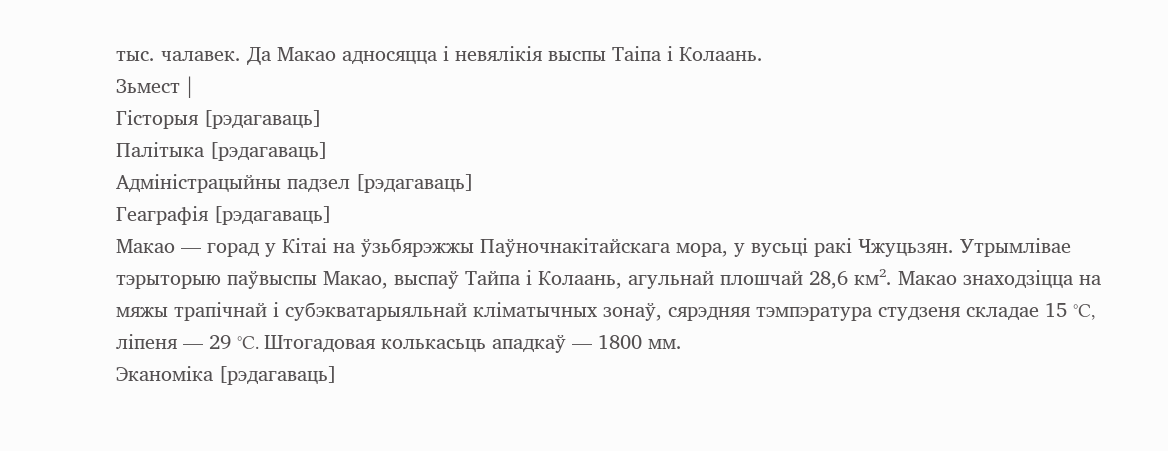тыс. чалавек. Да Макао адносяцца і невялікія выспы Таіпа і Колаань.
Зьмест |
Гісторыя [рэдагаваць]
Палітыка [рэдагаваць]
Адміністрацыйны падзел [рэдагаваць]
Геаграфія [рэдагаваць]
Макао — горад у Кітаі на ўзьбярэжжы Паўночнакітайскага мора, у вусьці ракі Чжуцьзян. Утрымлівае тэрыторыю паўвыспы Макао, выспаў Тайпа і Колаань, агульнай плошчай 28,6 км². Макао знаходзіцца на мяжы трапічнай і субэкватарыяльнай кліматычных зонаў, сярэдняя тэмпэратура студзеня складае 15 °C, ліпеня — 29 °C. Штогадовая колькасьць ападкаў — 1800 мм.
Эканоміка [рэдагаваць]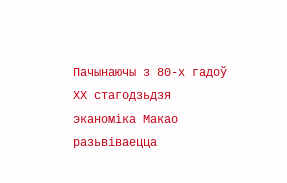Пачынаючы з 80-х гадоў ХХ стагодзьдзя эканоміка Макао разьвіваецца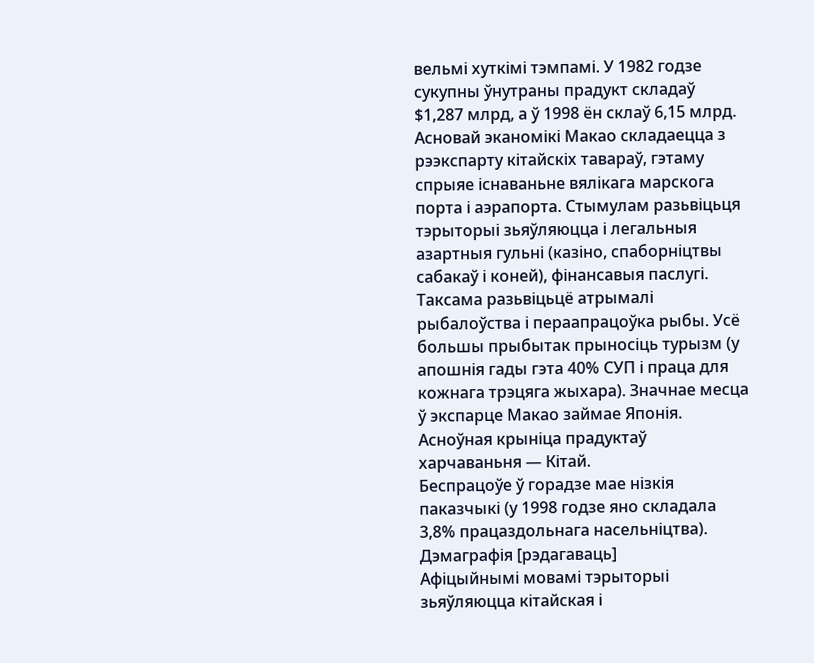вельмі хуткімі тэмпамі. У 1982 годзе сукупны ўнутраны прадукт складаў $1,287 млрд, а ў 1998 ён склаў 6,15 млрд. Асновай эканомікі Макао складаецца з рээкспарту кітайскіх тавараў, гэтаму спрыяе існаваньне вялікага марскога порта і аэрапорта. Стымулам разьвіцьця тэрыторыі зьяўляюцца і легальныя азартныя гульні (казіно, спаборніцтвы сабакаў і коней), фінансавыя паслугі. Таксама разьвіцьцё атрымалі рыбалоўства і пераапрацоўка рыбы. Усё большы прыбытак прыносіць турызм (у апошнія гады гэта 40% СУП і праца для кожнага трэцяга жыхара). Значнае месца ў экспарце Макао займае Японія. Асноўная крыніца прадуктаў харчаваньня — Кітай.
Беспрацоўе ў горадзе мае нізкія паказчыкі (у 1998 годзе яно складала 3,8% працаздольнага насельніцтва).
Дэмаграфія [рэдагаваць]
Афіцыйнымі мовамі тэрыторыі зьяўляюцца кітайская і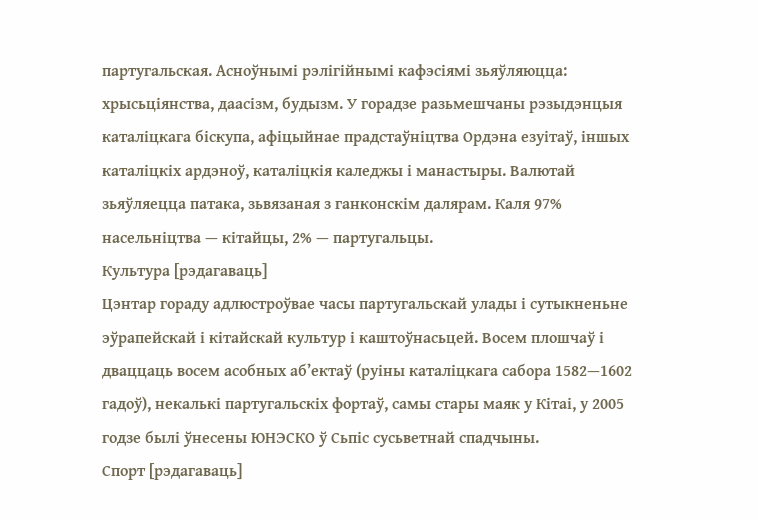партугальская. Асноўнымі рэлігійнымі кафэсіямі зьяўляюцца: хрысьціянства, даасізм, будызм. У горадзе разьмешчаны рэзыдэнцыя каталіцкага біскупа, афіцыйнае прадстаўніцтва Ордэна езуітаў, іншых каталіцкіх ардэноў, каталіцкія каледжы і манастыры. Валютай зьяўляецца патака, зьвязаная з ганконскім далярам. Каля 97% насельніцтва — кітайцы, 2% — партугальцы.
Культура [рэдагаваць]
Цэнтар гораду адлюстроўвае часы партугальскай улады і сутыкненьне эўрапейскай і кітайскай культур і каштоўнасьцей. Восем плошчаў і дваццаць восем асобных аб’ектаў (руіны каталіцкага сабора 1582—1602 гадоў), некалькі партугальскіх фортаў, самы стары маяк у Кітаі, у 2005 годзе былі ўнесены ЮНЭСКО ў Сьпіс сусьветнай спадчыны.
Спорт [рэдагаваць]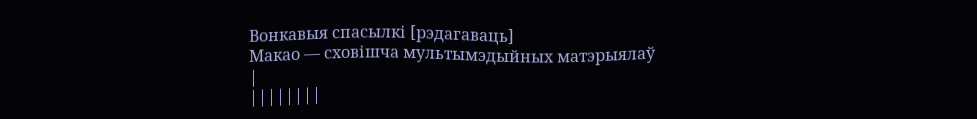Вонкавыя спасылкі [рэдагаваць]
Макао — сховішча мультымэдыйных матэрыялаў
|
||||||||